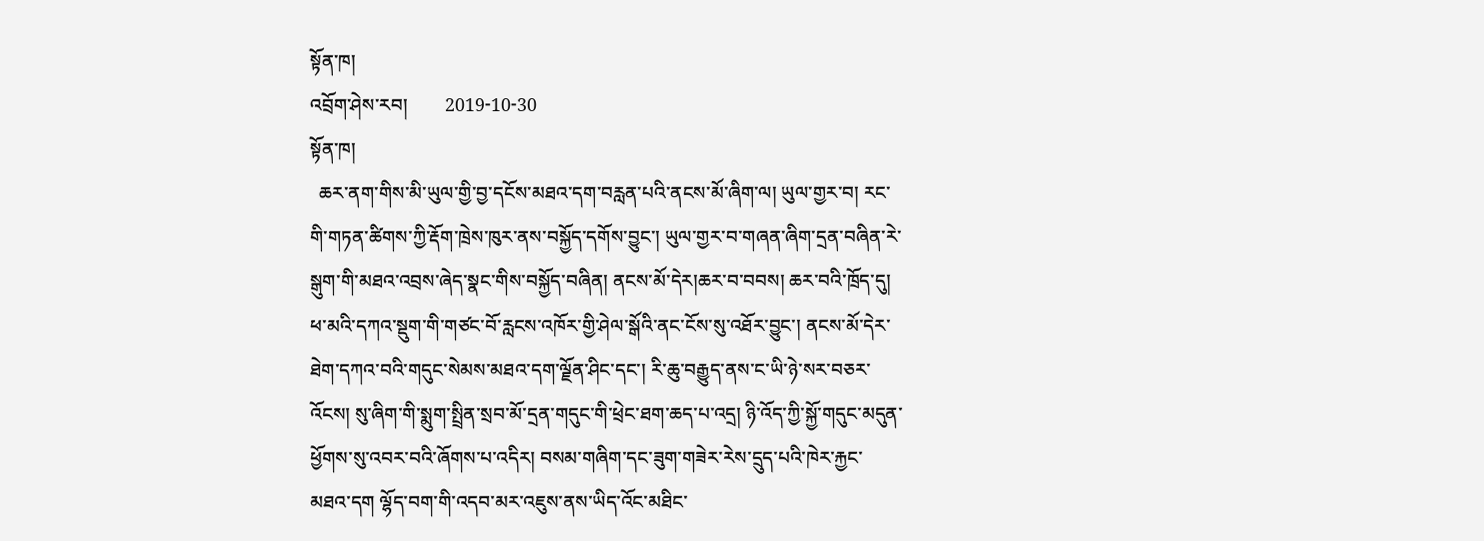སྟོན་ཁ།
འབྲོག་ཤེས་རབ།        2019-10-30
སྟོན་ཁ།
  ཆར་ནག་གིས་མི་ཡུལ་གྱི་བྱ་དངོས་མཐའ་དག་བརླན་པའི་ནངས་མོ་ཞིག་ལ། ཡུལ་གྱར་བ། རང་གི་གཏན་ཚིགས་ཀྱི་རྡོག་ཁྲེས་ཁུར་ནས་བསྐྱོད་དགོས་བྱུང་། ཡུལ་གྱར་བ་གཞན་ཞིག་དྲན་བཞིན་རེ་སྒུག་གི་མཐའ་འབྲས་ཞེད་སྣང་གིས་བསྐྱོད་བཞིན། ནངས་མོ་དེར།ཆར་བ་བབས། ཆར་བའི་ཁྲོད་དུ། ཕ་མའི་དཀའ་སྡུག་གི་གཙང་བོ་རླངས་འཁོར་གྱི་ཤེལ་སྒོའི་ནང་ངོས་སུ་འཐོར་བྱུང་། ནངས་མོ་དེར་ཐེག་དཀའ་བའི་གདུང་སེམས་མཐའ་དག་ལྗོན་ཤིང་དང་། རི་ཆུ་བརྒྱུད་ནས་ང་ཡི་ཉེ་སར་བཅར་འོངས། སུ་ཞིག་གི་སྨུག་སྤྲིན་སྲབ་མོ་དྲན་གདུང་གི་ཕྲེང་ཐག་ཆད་པ་འདྲ། ཉི་འོད་ཀྱི་སྐྱོ་གདུང་མདུན་ཕྱོགས་སུ་འབར་བའི་ཞོགས་པ་འདིར། བསམ་གཞིག་དང་ཟུག་གཟེར་རེས་དྲུད་པའི་ཁེར་རྐྱང་མཐའ་དག ལྷོད་བག་གི་འདབ་མར་འཇུས་ནས་ཡིད་འོང་མཐིང་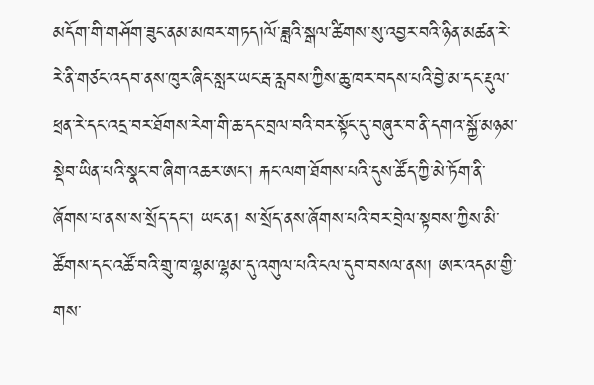མདོག་གི་གཤོག་ཟུང་ནམ་མཁར་གཏད།ལོ་ཟླའི་སྒལ་ཚིགས་སུ་འབྱར་བའི་ཉིན་མཚན་རེ་རེ་ནི་གཙང་འདབ་ནས་ཁུར་ཞིང་སླར་ཡང་རྦ་རླབས་ཀྱིས་ཆུ་ཁར་བདས་པའི་བྱེ་མ་དང་རྡུལ་ཕྲན་རེ་དང་འདྲ་བར་ཐོགས་རེག་གི་ཆ་དང་བྲལ་བའི་བར་སྟོང་དུ་བཞུར་བ་ནི་དགའ་སྐྱོ་མཉམ་སྡེབ་ཡིན་པའི་སྣང་བ་ཞིག་འཆར་ཨང་། རྐང་ལག་ཐོགས་པའི་དུས་ཚོད་ཀྱི་མེ་ཏོག་ནི་ཞོགས་པ་ནས་ས་སྲོད་དང་། ཡང་ན། ས་སྲོད་ནས་ཞོགས་པའི་བར་བྲེལ་སྟབས་ཀྱིས་མི་ཚོགས་དང་འཚོ་བའི་གྲུ་ཁ་ལྷམ་ལྷམ་དུ་འགུལ་པའི་ངལ་དུབ་བསལ་ནས། ཨར་འདམ་གྱི་གས་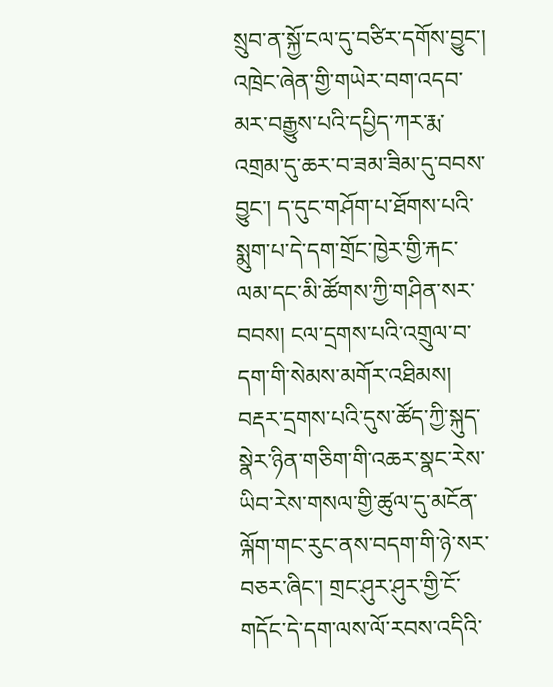སྲུབ་ན་སྐྱོ་ངལ་དུ་བཙིར་དགོས་བྱུང་།
འཁྲེང་ཞེན་གྱི་གཡེར་བག་འདབ་མར་བརྒྱུས་པའི་དཔྱིད་ཀར་རྨ་འགྲམ་དུ་ཆར་བ་ཟམ་ཟིམ་དུ་བབས་བྱུང་། ད་དུང་གཤོག་པ་ཐོགས་པའི་སྨུག་པ་དེ་དག་གྲོང་ཁྱེར་གྱི་རྐང་ལམ་དང་མི་ཚོགས་ཀྱི་གཤིན་སར་བབས། ངལ་དྲགས་པའི་འགྲུལ་བ་དག་གི་སེམས་མགོར་འཐིམས། བརྡར་དྲགས་པའི་དུས་ཚོད་ཀྱི་སྐུད་སྣེར་ཉིན་གཅིག་གི་འཆར་སྣང་རེས་ཡིབ་རེས་གསལ་གྱི་ཚུལ་དུ་མངོན་ལྐོག་གང་རུང་ནས་བདག་གི་ཉེ་སར་བཅར་ཞིང་། གྲང་ཤུར་ཤུར་གྱི་ངོ་གདོང་དེ་དག་ལས་ལོ་རབས་འདིའི་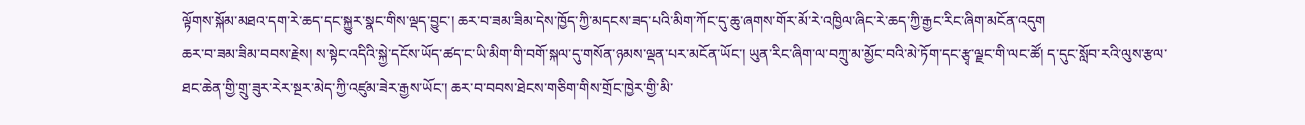ལྟོགས་སྐོམ་མཐའ་དག་རེ་ཆད་དང་སྐྱུར་སྣང་གིས་ལྡད་བྱུང་། ཆར་བ་ཟམ་ཟིམ་དེས་ཁྱོད་ཀྱི་མདངས་ཟད་པའི་མིག་ཀོང་དུ་ཆུ་ཞགས་གོར་མོ་རེ་འཁྱིལ་ཞིང་རེ་ཆད་ཀྱི་རྒྱང་རིང་ཞིག་མངོན་འདུག
ཆར་བ་ཟམ་ཟིམ་བབས་རྗེས། ས་སྟེང་འདིའི་སྐྱེ་དངོས་ཡོད་ཚད་ང་ཡི་མིག་གི་བགོ་སྐལ་དུ་གསོན་ཉམས་ལྡན་པར་མངོན་ཡོང་། ཡུན་རིང་ཞིག་ལ་བཀྲུ་མ་མྱོང་བའི་མེ་ཏོག་དང་རྩྭ་ལྗང་གི་ལང་ཚོ། ད་དུང་སློབ་རའི་ལུས་རྩལ་ཐང་ཆེན་གྱི་གྲུ་ཟུར་རེར་སྔར་མེད་ཀྱི་འཛུམ་ཟེར་རྒྱས་ཡོང་། ཆར་བ་བབས་ཐེངས་གཅིག་གིས་གྲོང་ཁྱེར་གྱི་མི་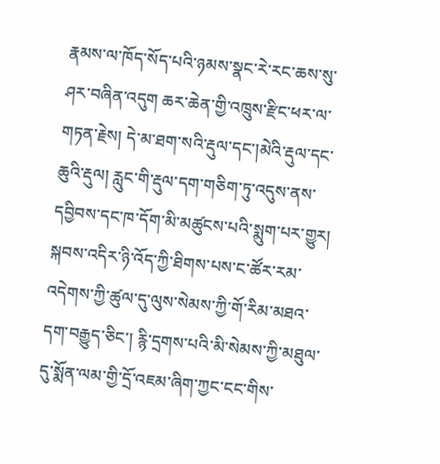རྣམས་ལ་ཁོད་སོད་པའི་ཉམས་སྣང་རེ་རང་ཆས་སུ་ཤར་བཞིན་འདུག ཆར་ཆེན་གྱི་འཁྲུས་རྫིང་ཕར་ལ་གཏན་རྗེས། དེ་མ་ཐག་སའི་རྡུལ་དང་།མེའི་རྡུལ་དང་ཆུའི་རྡུལ། རླུང་གི་རྡུལ་དག་གཅིག་ཏུ་འདུས་ནས་དབྱིབས་དང་ཁ་དོག་མི་མཚུངས་པའི་སྨུག་པར་གྱུར། སྐབས་འདིར་ཉི་འོད་ཀྱི་ཐིགས་པས་ང་ཚོར་རམ་འདེགས་ཀྱི་ཚུལ་དུ་ལུས་སེམས་ཀྱི་གོ་རིམ་མཐའ་དག་བརྒྱུད་ཅིང་། རྙི་དྲགས་པའི་མི་སེམས་ཀྱི་མཐུལ་དུ་སྨོན་ལམ་གྱི་དྲོ་འཇམ་ཞིག་ཀྱང་ངང་གིས་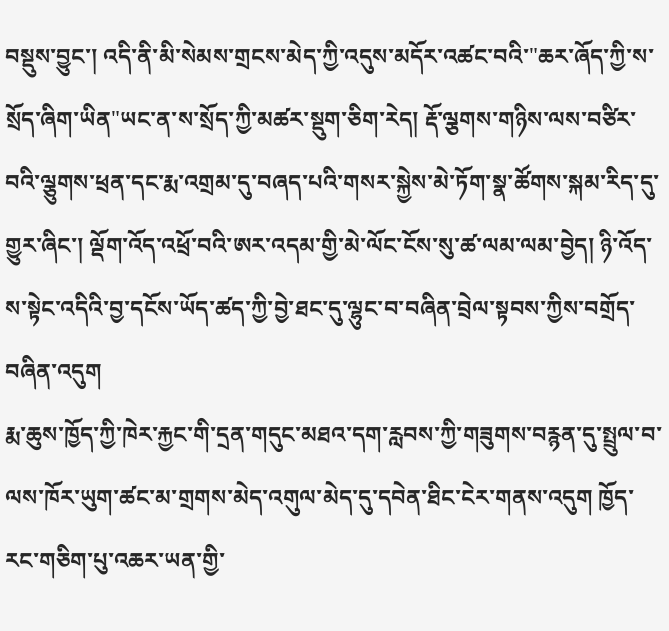བསྡུས་བྱུང་། འདི་ནི་མི་སེམས་གྲངས་མེད་ཀྱི་འདུས་མདོར་འཚང་བའི་"ཆར་ཞོད་ཀྱི་ས་སྲོད་ཞིག་ཡིན"ཡང་ན་ས་སྲོད་ཀྱི་མཚར་སྡུག་ཅིག་རེད། རྡོ་ལྕགས་གཉིས་ལས་བཙིར་བའི་ལྕུགས་ཕྲན་དང་རྨ་འགྲམ་དུ་བཞད་པའི་གསར་སྐྱེས་མེ་ཏོག་སྣ་ཚོགས་སྐམ་རིད་དུ་གྱུར་ཞིང་། ལྡོག་འོད་འཕྲོ་བའི་ཨར་འདམ་གྱི་མེ་ལོང་ངོས་སུ་ཚ་ལམ་ལམ་བྱེད། ཉི་འོད་ས་སྟེང་འདིའི་བྱ་དངོས་ཡོད་ཚད་ཀྱི་བྱེ་ཐང་དུ་ལྷུང་བ་བཞིན་བྲེལ་སྟབས་ཀྱིས་བགྲོད་བཞིན་འདུག
རྨ་ཆུས་ཁྱོད་ཀྱི་ཁེར་རྐྱང་གི་དྲན་གདུང་མཐའ་དག་རླབས་ཀྱི་གཟུགས་བརྙན་དུ་སྤྲུལ་བ་ལས་ཁོར་ཡུག་ཚང་མ་གྲགས་མེད་འགུལ་མེད་དུ་དབེན་ཐིང་ངེར་གནས་འདུག ཁྱོད་རང་གཅིག་པུ་འཆར་ཡན་གྱི་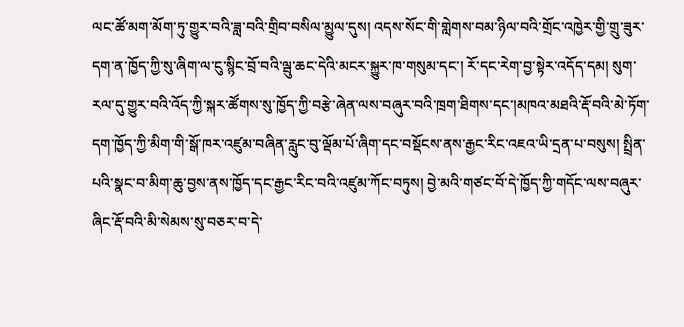ལང་ཚོ་མག་མོག་ཏུ་གྱུར་བའི་ཟླ་བའི་གྲིབ་བསིལ་མྱུལ་དུས། འདས་སོང་གི་གླེགས་བམ་ཉིལ་བའི་གྲོང་འཁྱེར་གྱི་གྲུ་ཟུར་དག་ན་ཁྱོད་ཀྱི་སུ་ཞིག་ལ་ངུ་སྙིང་བྲོ་བའི་ལྦུ་ཆང་དེའི་མངར་སྐྱུར་ཁ་གསུམ་དང་། རོ་དང་རེག་བྱ་སྟེར་འདོད་དམ། སུག་རལ་དུ་གྱུར་བའི་འོད་ཀྱི་སྐར་ཚོགས་སུ་ཁྱོད་ཀྱི་བརྩེ་ཞེན་ལས་བཞུར་བའི་ཁྲག་ཐིགས་དང་།མཁའ་མཐའི་རྡོ་བའི་མེ་ཏོག་དག་ཁྱོད་ཀྱི་མིག་གི་སྒོ་ཁར་འཛུམ་བཞིན་རླུང་བུ་ལྡོམ་པོ་ཞིག་དང་བསྡོངས་ནས་རྒྱང་རིང་འཇའ་ཡི་དྲན་པ་བསུས། སྤྲིན་པའི་སྣང་བ་མིག་ཆུ་བྱས་ནས་ཁྱོད་དང་རྒྱང་རིང་བའི་འཛུམ་ཀོང་བཏུས། བྱེ་མའི་གཙང་བོ་དེ་ཁྱོད་ཀྱི་གདོང་ལས་བཞུར་ཞིང་རྡོ་བའི་མི་སེམས་སུ་བཅར་བ་དེ་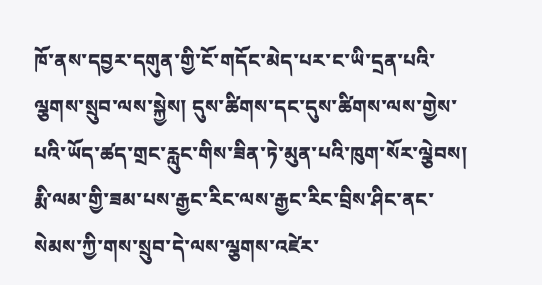ཁོ་ནས་དབྱར་དགུན་གྱི་ངོ་གདོང་མེད་པར་ང་ཡི་དྲན་པའི་ལྕགས་སྲུབ་ལས་སྐྱེས། དུས་ཚིགས་དང་དུས་ཚིགས་ལས་གྱེས་པའི་ཡོད་ཚད་གྲང་རླུང་གིས་ཟིན་ཏེ་མུན་པའི་ཁུག་སོར་ལྕེབས། རྨི་ལམ་གྱི་ཟམ་པས་རྒྱང་རིང་ལས་རྒྱང་རིང་བྲིས་ཤིང་ནང་སེམས་ཀྱི་གས་སྲུབ་དེ་ལས་ལྕགས་འཛེར་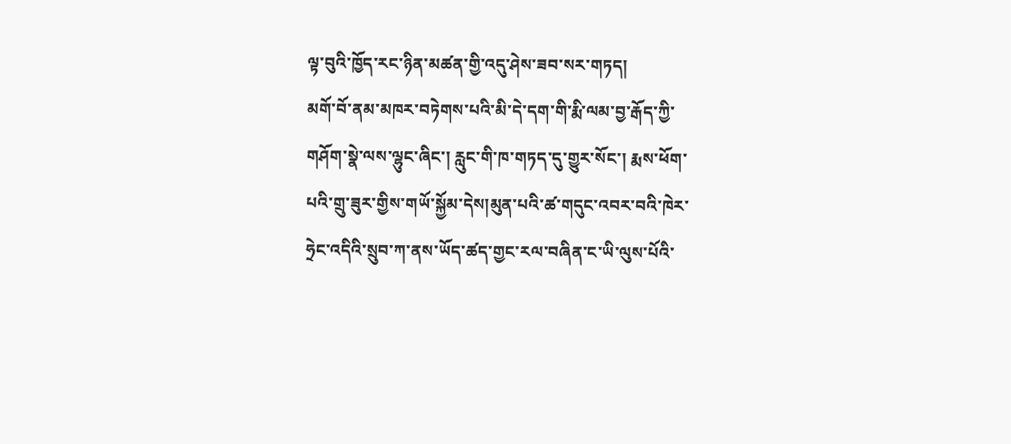ལྟ་བུའི་ཁྱོད་རང་ཉིན་མཚན་གྱི་འདུ་ཤེས་ཟབ་སར་གཏད།
མགོ་བོ་ནམ་མཁར་བཏེགས་པའི་མི་དེ་དག་གི་རྨི་ལམ་བྱ་རྒོད་ཀྱི་གཤོག་སྣེ་ལས་ལྷུང་ཞིང་། རླུང་གི་ཁ་གཏད་དུ་གྱུར་སོང་། རྨས་ཕོག་པའི་གྲུ་ཟུར་གྱིས་གཡོ་སྐྱོམ་དེས།མུན་པའི་ཚ་གདུང་འབར་བའི་ཁེར་ཧྲེང་འདིའི་སྲུབ་ཀ་ནས་ཡོད་ཚད་གྱང་རལ་བཞིན་ང་ཡི་ལུས་པོའི་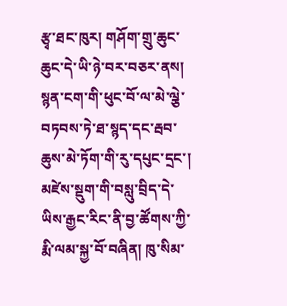རྩྭ་ཐང་ཁུར། གཤོག་གྲུ་ཆུང་ཆུང་དེ་ཡི་ཉེ་བར་བཅར་ནས། སྙན་ངག་གི་ཕུང་བོ་ལ་མེ་ལྕེ་བཏབས་ཏེ་ཐ་སྙད་དང་རྦབ་ཆུས་མེ་ཏོག་གི་རུ་དཔུང་དྲང་། མཛེས་སྡུག་གི་བསླུ་བྲིད་དེ་ཡིས་རྒྱང་རིང་ནི་བྱ་ཚོགས་ཀྱི་རྨི་ལམ་སྐྱ་བོ་བཞིན། ཁུ་སིམ་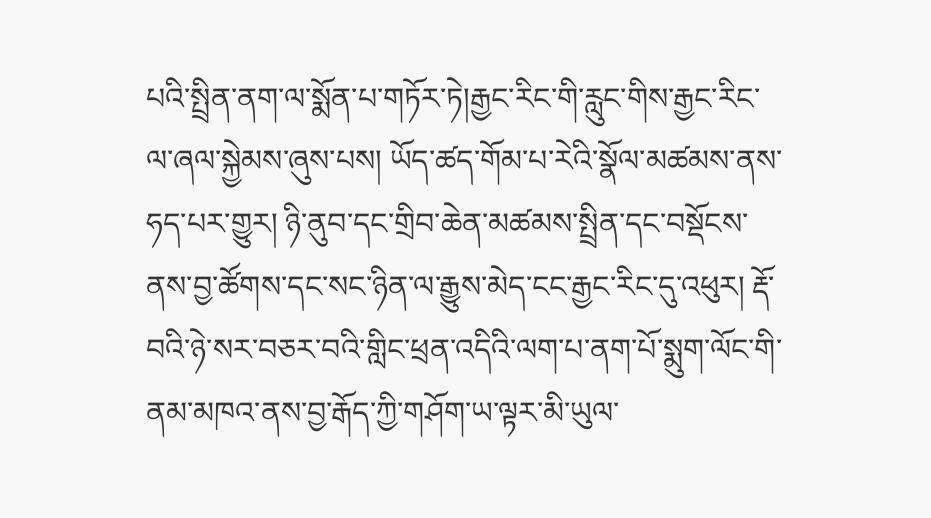པའི་སྤྲིན་ནག་ལ་སྨོན་པ་གཏོར་ཏེ།རྒྱང་རིང་གི་རླུང་གིས་རྒྱང་རིང་ལ་ཞལ་སྐྱེམས་ཞུས་པས། ཡོད་ཚད་གོམ་པ་རེའི་སྣོལ་མཚམས་ནས་ཧད་པར་གྱུར། ཉི་ནུབ་དང་གྲིབ་ཆེན་མཚམས་སྤྲིན་དང་བསྡོངས་ནས་བྱ་ཚོགས་དང་སང་ཉིན་ལ་རྒྱུས་མེད་ངང་རྒྱང་རིང་དུ་འཕུར། རྡོ་བའི་ཉེ་སར་བཅར་བའི་གླིང་ཕྲན་འདིའི་ལག་པ་ནག་པོ་སྨུག་ལོང་གི་ནམ་མཁའ་ནས་བྱ་རྒོད་ཀྱི་གཤོག་ཡ་ལྟར་མི་ཡུལ་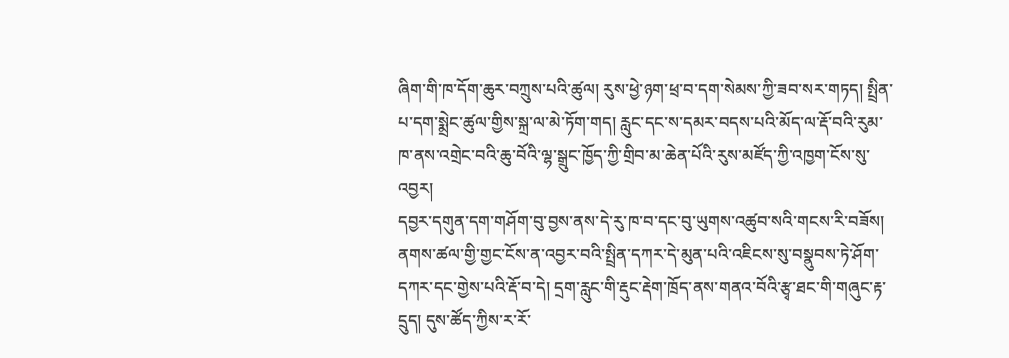ཞིག་གི་ཁ་དོག་ཆུར་བཀྲུས་པའི་ཚུལ། རུས་ཕྱེ་ཉག་ཕྲ་བ་དག་སེམས་ཀྱི་ཟབ་སར་གཏད། སྤྲིན་པ་དག་སྨྲེང་ཚུལ་གྱིས་སྐྲ་ལ་མེ་ཏོག་གད། རླུང་དང་ས་དམར་བདས་པའི་མོད་ལ་རྡོ་བའི་རུམ་ཁ་ནས་འགྲེང་བའི་ཆུ་བོའི་ལྷ་སྒྲུང་ཁྱོད་ཀྱི་གྲིབ་མ་ཆེན་པོའི་རུས་མཛོད་ཀྱི་འཁྱག་ངོས་སུ་འབྱར།
དབྱར་དགུན་དག་གཤོག་བུ་བྱས་ནས་དེ་རུ་ཁ་བ་དང་བུ་ཡུགས་འཚུབ་སའི་གངས་རི་བཟོས། ནགས་ཚལ་གྱི་གྱང་ངོས་ན་འབྱར་བའི་སྤྲིན་དཀར་དེ་མུན་པའི་འཇིངས་སུ་བསྣུབས་ཏེ་ཤོག་དཀར་དང་གྱེས་པའི་རྡོ་བ་དེ། དྲག་རླུང་གི་རྡུང་རྡེག་ཁྲོད་ནས་གནའ་བོའི་རྩྭ་ཐང་གི་གཞུང་རྟ་དྲུད། དུས་ཚོད་ཀྱིས་ར་རོ་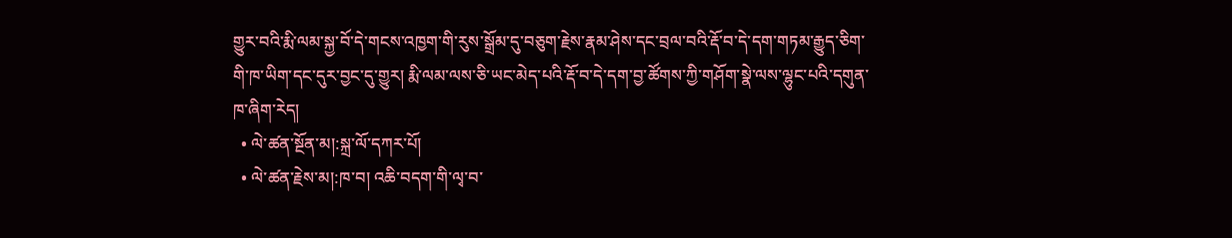གྱུར་བའི་རྨི་ལམ་སྐྱ་བོ་དེ་གངས་འཁྱག་གི་རུས་སྒྲོམ་དུ་བཅུག་རྗེས་རྣམ་ཤེས་དང་བྲལ་བའི་རྡོ་བ་དེ་དག་གཏམ་རྒྱུད་ཅིག་གི་ཁ་ཡིག་དང་དུར་བྱང་དུ་གྱུར། རྨི་ལམ་ལས་ཅི་ཡང་མེད་པའི་རྡོ་བ་དེ་དག་བྱ་ཚོགས་ཀྱི་གཤོག་སྣེ་ལས་ལྷུང་པའི་དགུན་ཁ་ཞིག་རེད།
  • ལེ་ཚན་སྔོན་མ།:སྐྲ་ལོ་དཀར་པོ།
  • ལེ་ཚན་རྗེས་མ།:ཁ་བ། འཆི་བདག་གི་ལྭ་བ་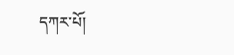དཀར་པོ།